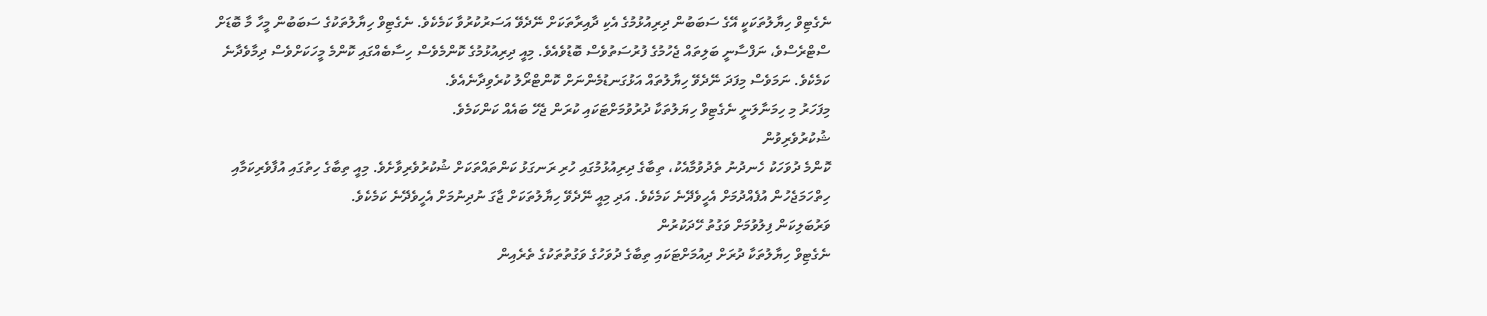ނެގެޓިވް ހިޔާލުތަކަކީ އޭގެ ސަބަބުން ދިރިއުޅުމުގެ އެކި ދާއިރާތަކަށް ނޭދެވޭ އަސަރުކުރުވާ ކަމެކެވެ. ނެގެޓިވް ހިޔާލުތަކުގެ ސަބަބުން މީހާ މާ ބޮޑަށް ސްޓްރެސްވެ، ނަފްސާނީ ބަލިތައް ޖެހުމުގެ ފުރުސަތުވެސް ބޮޑުވެއެވެ. މިއީ ދިރިއުޅުމުގެ ކޮންމެވެސް ހިސާބެއްގައި ކޮންމެ މީހަކަށްވެސް ދިމާވެދާނެ ކަމެކެވެ. ނަމަވެސް މިފަދަ ނޭދެވޭ ހިޔާލުތައް އަޅުގަނޑުމެންނަށް ކޮންޓްރޯލު ކުރެވިދާނެއެވެ.
މިފަހަރު މި ހިމަނާލަނީ ނެގެޓިވް ހިޔަލުތަކާ ދުރުވުމަށްޓަކައި ކުރަން ޖެހޭ ބައެއް ކަންކަމެވެ.
ޝުކުރުވެރިވުން
ކޮންމެ ދުވަހަކު ހެނދުނު ތެދުވުމާއެކު، ތިބާގެ ދިރިއުޅުމުގައި ހުރި ރަނގަޅު ކަންތައްތަކަށް ޝުކުރުވެރިވާށެވެ. މިއީ ތިބާގެ ހިތުގައި އުފާވެރިކަމާއި ހިތްހަމަޖެހުން އުފެއްދުމަށް އެހީވެދޭނެ ކަމެކެވެ. އަދި މިއީ ނޭދެވޭ ހިޔާލުތަކަށް ޖާގަ ނުދިނުމަށް އެހީވެދޭނެ ކަމެކެވެ.
ވަރުބަލިކަން ފިލުވުމަށް ވަގުތު ހޭދަކުރުން
ނެގެޓިވް ހިޔާލުތަކާ ދުރަށް ދިއުމަށްޓަކައި ތިބާގެ ދުވަހުގެ ވަގުތުތަކުގެ ތެރެއިން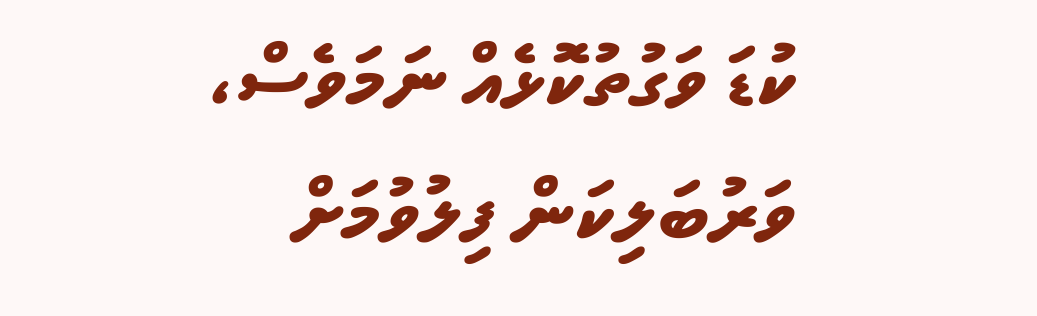ކުޑަ ވަގުތުކޮޅެއް ނަމަވެސް، ވަރުބަލިކަން ފިލުވުމަށް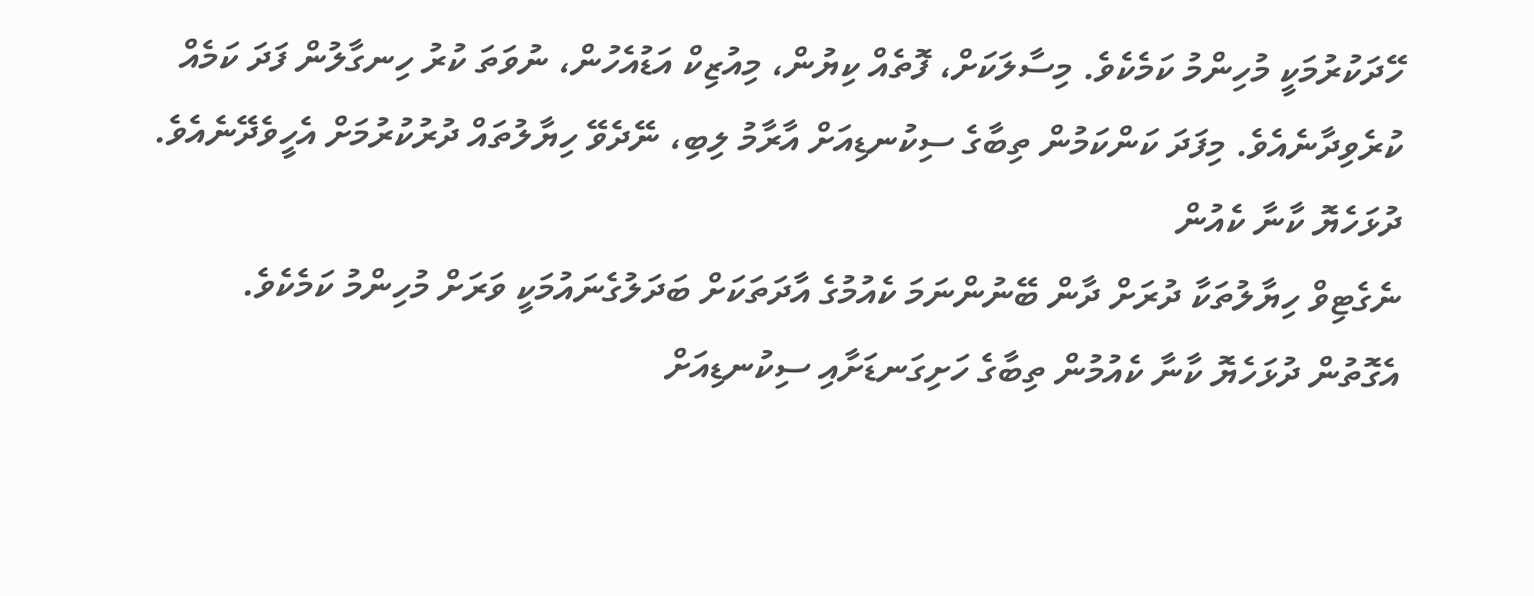ހޭދަކުރުމަކީ މުހިންމު ކަމެކެވެ. މިސާލަކަށް، ފޮތެއް ކިޔުން، މިއުޒިކް އަޑުއެހުން، ނުވަތަ ކުރު ހިނގާލުން ފަދަ ކަމެއް ކުރެވިދާނެއެވެ. މިފަދަ ކަންކަމުން ތިބާގެ ސިކުނޑިއަށް އާރާމު ލިބި، ނޭދެވޭ ހިޔާލުތައް ދުރުކުރުމަށް އެހީވެދޭނެއެވެ.
ދުޅަހެޔޮ ކާނާ ކެއުން
ނެގެޓިވް ހިޔާލުތަކާ ދުރަށް ދާން ބޭނުންނަމަ ކެއުމުގެ އާދަތަކަށް ބަދަލުގެނައުމަކީ ވަރަށް މުހިންމު ކަމެކެވެ. އެގޮތުން ދުޅަހެޔޮ ކާނާ ކެއުމުން ތިބާގެ ހަށިގަނޑަށާއި ސިކުނޑިއަށް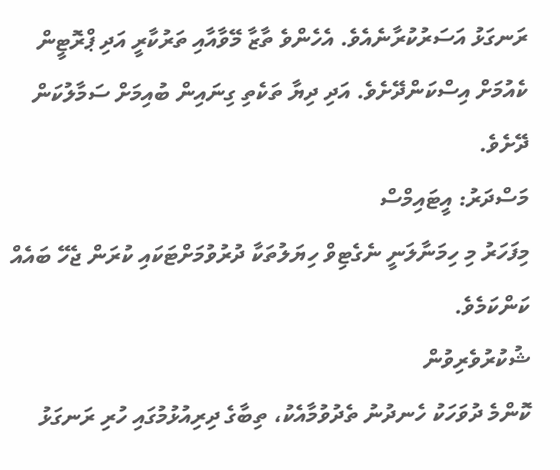ރަނގަޅު އަސަރުކުރާނެއެވެ. އެހެންވެ ތާޒާ މޭވާއާއި ތަރުކާރީ އަދި ޕްރޮޓީން ކެއުމަށް އިސްކަންދޭށެވެ. އަދި ދިޔާ ތަކެތި ގިނައިން ބުއިމަށް ސަމާލުކަން ދޭށެވެ.
މަސްދަރު: އީޓައިމްސް
މިފަހަރު މި ހިމަނާލަނީ ނެގެޓިވް ހިޔަލުތަކާ ދުރުވުމަށްޓަކައި ކުރަން ޖެހޭ ބައެއް ކަންކަމެވެ.
ޝުކުރުވެރިވުން
ކޮންމެ ދުވަހަކު ހެނދުނު ތެދުވުމާއެކު، ތިބާގެ ދިރިއުޅުމުގައި ހުރި ރަނގަޅު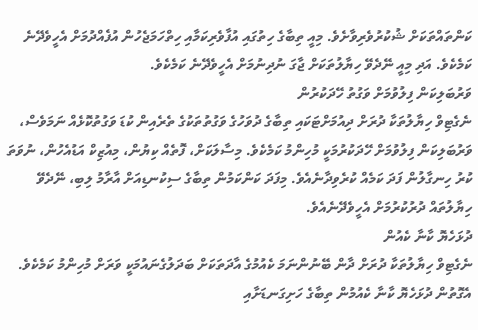ކަންތައްތަކަށް ޝުކުރުވެރިވާށެވެ. މިއީ ތިބާގެ ހިތުގައި އުފާވެރިކަމާއި ހިތްހަމަޖެހުން އުފެއްދުމަށް އެހީވެދޭނެ ކަމެކެވެ. އަދި މިއީ ނޭދެވޭ ހިޔާލުތަކަށް ޖާގަ ނުދިނުމަށް އެހީވެދޭނެ ކަމެކެވެ.
ވަރުބަލިކަން ފިލުވުމަށް ވަގުތު ހޭދަކުރުން
ނެގެޓިވް ހިޔާލުތަކާ ދުރަށް ދިއުމަށްޓަކައި ތިބާގެ ދުވަހުގެ ވަގުތުތަކުގެ ތެރެއިން ކުޑަ ވަގުތުކޮޅެއް ނަމަވެސް، ވަރުބަލިކަން ފިލުވުމަށް ހޭދަކުރުމަކީ މުހިންމު ކަމެކެވެ. މިސާލަކަށް، ފޮތެއް ކިޔުން، މިއުޒިކް އަޑުއެހުން، ނުވަތަ ކުރު ހިނގާލުން ފަދަ ކަމެއް ކުރެވިދާނެއެވެ. މިފަދަ ކަންކަމުން ތިބާގެ ސިކުނޑިއަށް އާރާމު ލިބި، ނޭދެވޭ ހިޔާލުތައް ދުރުކުރުމަށް އެހީވެދޭނެއެވެ.
ދުޅަހެޔޮ ކާނާ ކެއުން
ނެގެޓިވް ހިޔާލުތަކާ ދުރަށް ދާން ބޭނުންނަމަ ކެއުމުގެ އާދަތަކަށް ބަދަލުގެނައުމަކީ ވަރަށް މުހިންމު ކަމެކެވެ. އެގޮތުން ދުޅަހެޔޮ ކާނާ ކެއުމުން ތިބާގެ ހަށިގަނޑަށާއި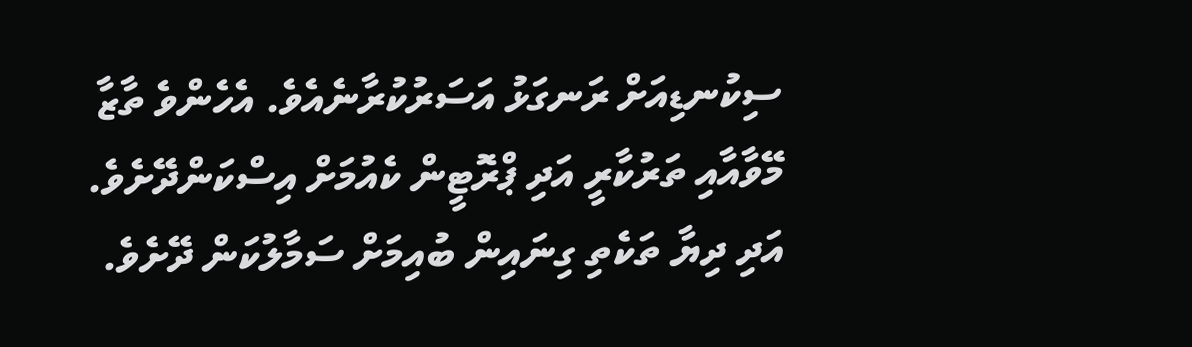ސިކުނޑިއަށް ރަނގަޅު އަސަރުކުރާނެއެވެ. އެހެންވެ ތާޒާ މޭވާއާއި ތަރުކާރީ އަދި ޕްރޮޓީން ކެއުމަށް އިސްކަންދޭށެވެ. އަދި ދިޔާ ތަކެތި ގިނައިން ބުއިމަށް ސަމާލުކަން ދޭށެވެ.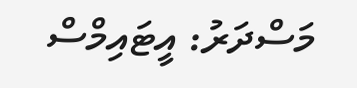މަސްދަރު: އީޓައިމްސް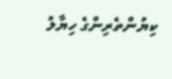ކިޔުންތެރިންގެ ހިޔާލު